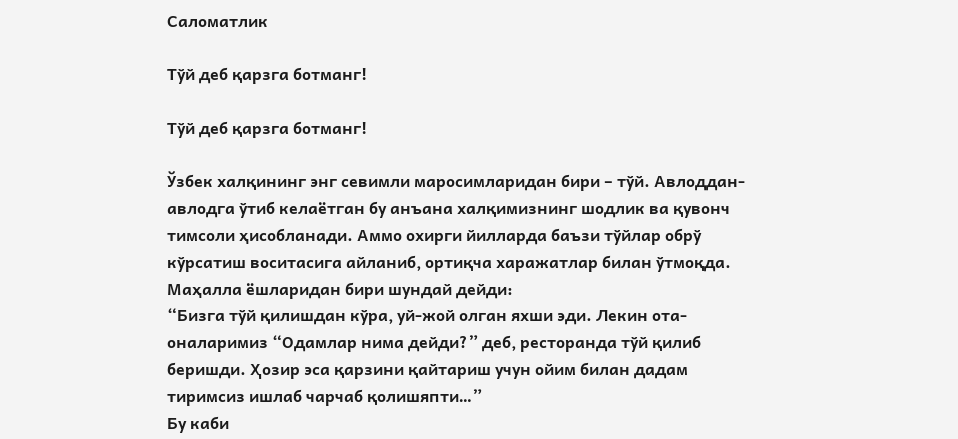Cаломатлик

Тўй деб қарзга ботманг!

Тўй деб қарзга ботманг!

Ўзбек халқининг энг севимли маросимларидан бири – тўй. Авлоддан-авлодга ўтиб келаётган бу анъана халқимизнинг шодлик ва қувонч тимсоли ҳисобланади. Аммо охирги йилларда баъзи тўйлар обрў кўрсатиш воситасига айланиб, ортиқча харажатлар билан ўтмоқда.
Маҳалла ёшларидан бири шундай дейди:
“Бизга тўй қилишдан кўра, уй-жой олган яхши эди. Лекин ота-оналаримиз “Одамлар нима дейди?” деб, ресторанда тўй қилиб беришди. Ҳозир эса қарзини қайтариш учун ойим билан дадам тиримсиз ишлаб чарчаб қолишяпти…”
Бу каби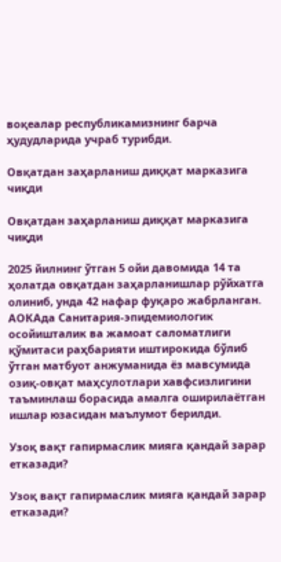воқеалар республикамизнинг барча ҳудудларида учраб турибди.

Овқатдан заҳарланиш диққат марказига чиқди

Овқатдан заҳарланиш диққат марказига чиқди

2025 йилнинг ўтган 5 ойи давомида 14 та ҳолатда овқатдан заҳарланишлар рўйхатга олиниб, унда 42 нафар фуқаро жабрланган.
АОКАда Санитария-эпидемиологик осойишталик ва жамоат саломатлиги қўмитаси раҳбарияти иштирокида бўлиб ўтган матбуот анжуманида ёз мавсумида озиқ-овқат маҳсулотлари хавфсизлигини таъминлаш борасида амалга оширилаётган ишлар юзасидан маълумот берилди.

Узоқ вақт гапирмаслик мияга қандай зарар етказади?

Узоқ вақт гапирмаслик мияга қандай зарар етказади?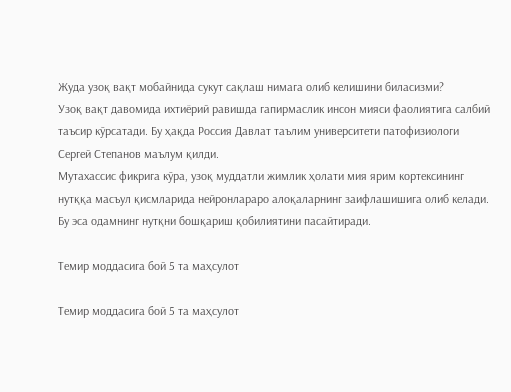Жуда узоқ вақт мобайнида сукут сақлаш нимага олиб келишини биласизми?
Узоқ вақт давомида ихтиёрий равишда гапирмаслик инсон мияси фаолиятига салбий таъсир кўрсатади. Бу ҳақда Россия Давлат таълим университети патофизиологи Сергей Степанов маълум қилди.
Мутахассис фикрига кўра, узоқ муддатли жимлик ҳолати мия ярим кортексининг нутққа масъул қисмларида нейронлараро алоқаларнинг заифлашишига олиб келади. Бу эса одамнинг нутқни бошқариш қобилиятини пасайтиради.

Темир моддасига бой 5 та маҳсулот

Темир моддасига бой 5 та маҳсулот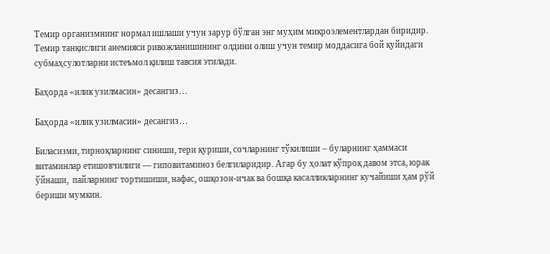Темир организмнинг нормал ишлаши учун зарур бўлган энг муҳим микроэлементлардан биридир. Темир танқислиги анемияси ривожланишининг олдини олиш учун темир моддасига бой қуйидаги субмаҳсулотларни истеъмол қилиш тавсия этилади.

Баҳорда «илик узилмасин» десангиз…

Баҳорда «илик узилмасин» десангиз…

Биласизми, тирноқларнинг синиши, тери қуриши, сочларнинг тўкилиши – буларнинг ҳаммаси витаминлар етишовчилиги — гиповитаминоз белгиларидир. Агар бу ҳолат кўпроқ давом этса, юрак ўйнаши,  пайларнинг тортишиши, нафас, ошқозон-ичак ва бошқа касалликларнинг кучайиши ҳам рўй бериши мумкин.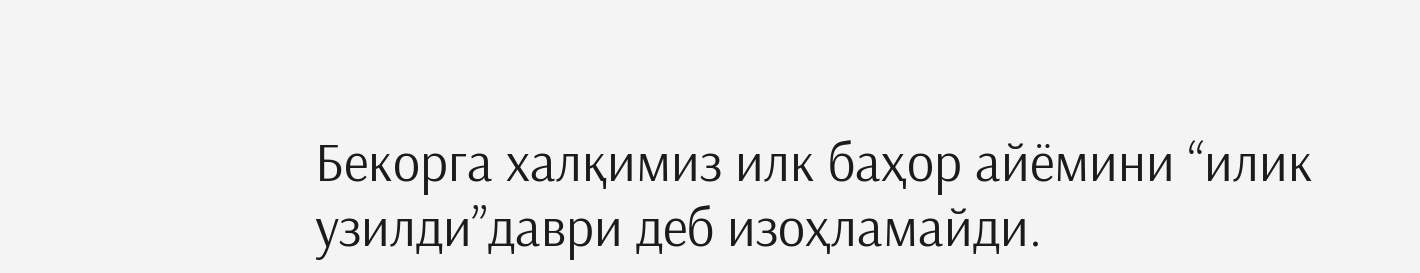Бекорга халқимиз илк баҳор айёмини “илик узилди”даври деб изоҳламайди.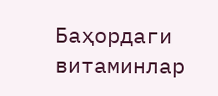Баҳордаги витаминлар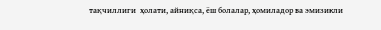тақчиллиги  ҳолати, айниқса, ёш болалар, ҳомиладор ва эмизикли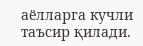аёлларга кучли таъсир қилади.